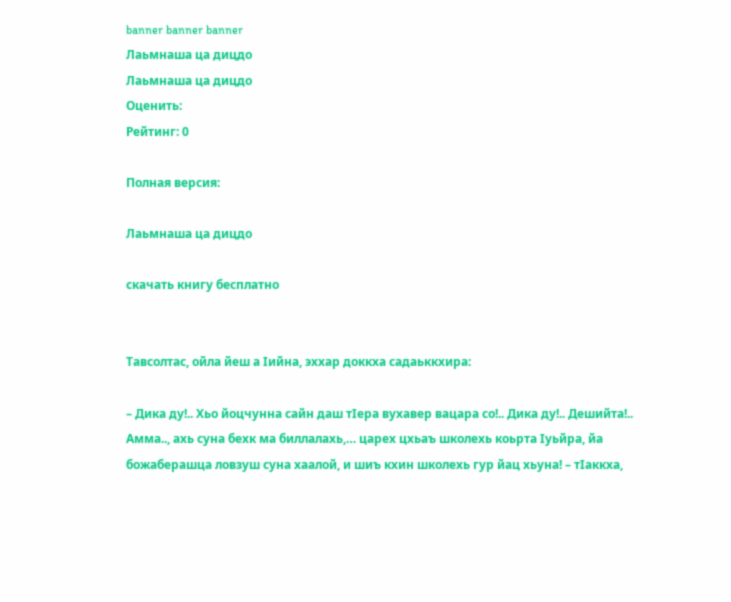banner banner banner
Лаьмнаша ца дицдо
Лаьмнаша ца дицдо
Оценить:
Рейтинг: 0

Полная версия:

Лаьмнаша ца дицдо

скачать книгу бесплатно


Тавсолтас, ойла йеш а Iийна, эххар доккха садаьккхира:

– Дика ду!.. Хьо йоцчунна сайн даш тIера вухавер вацара со!.. Дика ду!.. Дешийта!.. Амма.., ахь суна бехк ма биллалахь,… царех цхьаъ школехь коьрта Iуьйра, йа божаберашца ловзуш суна хаалой, и шиъ кхин школехь гур йац хьуна! – тIаккха,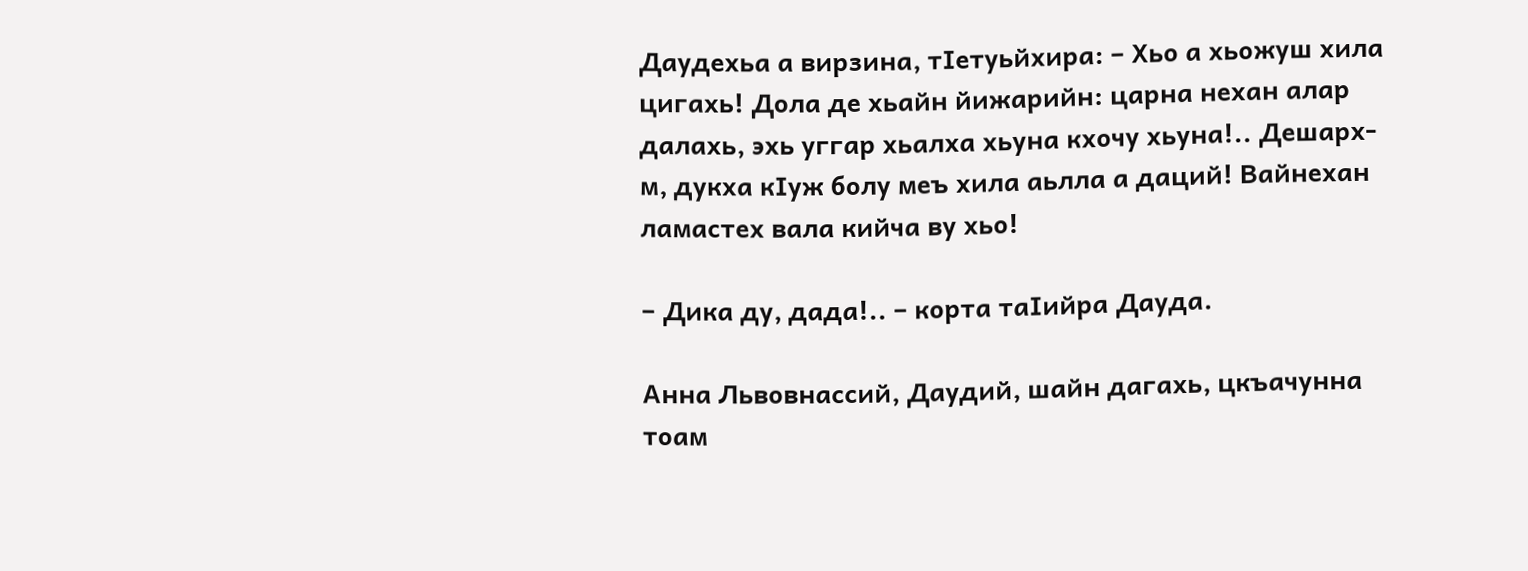Даудехьа а вирзина, тIетуьйхира: – Хьо а хьожуш хила цигахь! Дола де хьайн йижарийн: царна нехан алар далахь, эхь уггар хьалха хьуна кхочу хьуна!.. Дешарх-м, дукха кIуж болу меъ хила аьлла а даций! Вайнехан ламастех вала кийча ву хьо!

– Дика ду, дада!.. – корта таIийра Дауда.

Анна Львовнассий, Даудий, шайн дагахь, цкъачунна тоам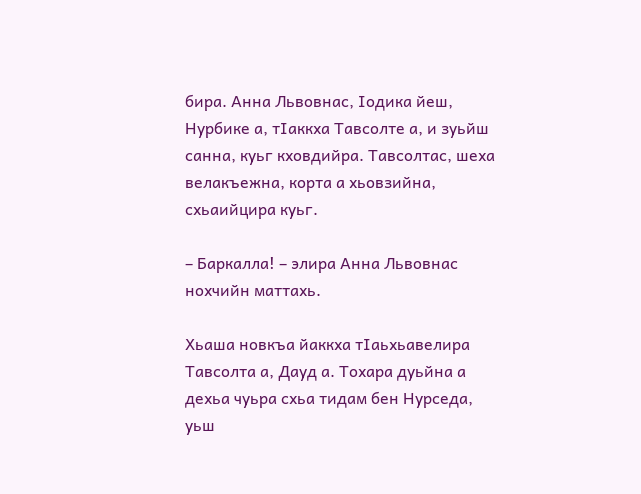бира. Анна Львовнас, Iодика йеш, Нурбике а, тIаккха Тавсолте а, и зуьйш санна, куьг кховдийра. Тавсолтас, шеха велакъежна, корта а хьовзийна, схьаийцира куьг.

– Баркалла! – элира Анна Львовнас нохчийн маттахь.

Хьаша новкъа йаккха тIаьхьавелира Тавсолта а, Дауд а. Тохара дуьйна а дехьа чуьра схьа тидам бен Нурседа, уьш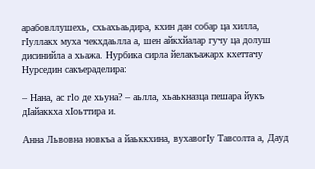арабовллушехь, схьахьаьдира, кхин дан собар ца хилла, гIуллакх муха чекхдаьлла а, шен айкхйалар гучу ца долуш дисинийла а хьажа. Нурбика сирла йелакъажарх кхеттачу Нурседин сакъераделира:

– Нана, ас гlo де хьуна? – аьлла, хьаькназца пешара йукъ дIайаккха хIоьттира и.

Анна Львовна новкъа а йаьккхина, вухавогIу Тавсолта а, Дауд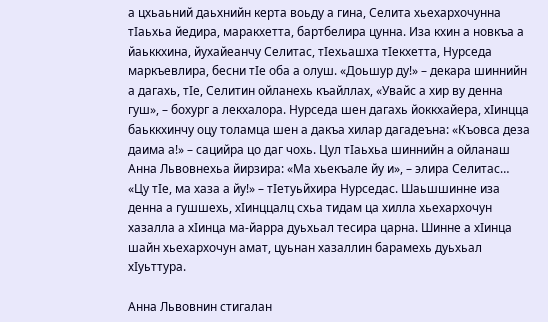а цхьаьний даьхнийн керта воьду а гина, Селита хьехархочунна тIаьхьа йедира, маракхетта, бартбелира цунна. Иза кхин а новкъа а йаьккхина, йухайеанчу Селитас, тIехьашха тIекхетта, Нурседа маркъевлира, бесни тIе оба а олуш. «Доьшур ду!» – декара шиннийн а дагахь, тIе, Селитин ойланехь къайллах, «Увайс а хир ву денна гуш», – бохург а лекхалора. Нурседа шен дагахь йоккхайера, хIинцца баьккхинчу оцу толамца шен а дакъа хилар дагадеъна: «Къовса деза даима а!» – сацийра цо даг чохь. Цул тIаьхьа шиннийн а ойланаш Анна Львовнехьа йирзира: «Ма хьекъале йу и», – элира Селитас… «Цу тIе, ма хаза а йу!» – тIетуьйхира Нурседас. Шаьшшинне иза денна а гушшехь, хIинццалц схьа тидам ца хилла хьехархочун хазалла а хIинца ма-йарра дуьхьал тесира царна. Шинне а хIинца шайн хьехархочун амат, цуьнан хазаллин барамехь дуьхьал хIуьттура.

Анна Львовнин стигалан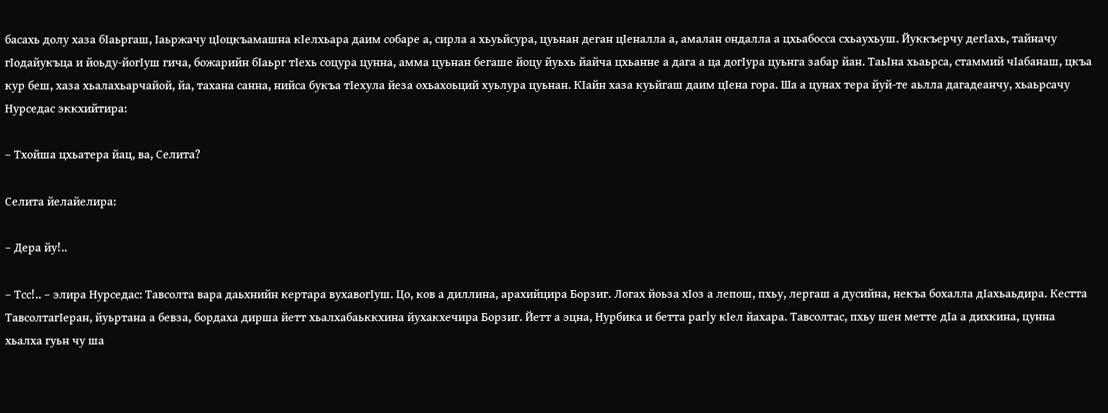басахь долу хаза бIаьргаш, Iаьржачу цIоцкъамашна кIелхьара даим собаре а, сирла а хьуьйсура, цуьнан деган цIеналла а, амалан ондалла а цхьабосса схьаухьуш. Йуккъерчу дегIахь, тайначу гIодайукъца и йоьду-йогIуш гича, божарийн бIаьрг тIехь соцура цунна, амма цуьнан бегаше йоцу йуьхь йайча цхьанне а дага а ца догIура цуьнга забар йан. ТаьIна хьаьрса, стаммий чIабанаш, цкъа кур беш, хаза хьалахьарчайой, йа, тахана санна, нийса букъа тIехула йеза охьахоьций хуьлура цуьнан. КIайн хаза куьйгаш даим цIена гора. Ша а цунах тера йуй-те аьлла дагадеанчу, хьаьрсачу Нурседас эккхийтира:

– Тхойша цхьатера йац, ва, Селита?

Селита йелайелира:

– Дера йу!..

– Тсс!.. – элира Нурседас: Тавсолта вара даьхнийн кертара вухавогIуш. Цо, ков а диллина, арахийцира Борзиг. Логах йоьза хIоз а лепош, пхьу, лергаш а дусийна, некъа бохалла дIахьаьдира. Кестта ТавсолтагIеран, йуьртана а бевза, бордаха дирша йетт хьалхабаьккхина йухакхечира Борзиг. Йетт а эцна, Нурбика и бетта paгly кIел йахара. Тавсолтас, пхьу шен метте дIа а дихкина, цунна хьалха гуьн чу ша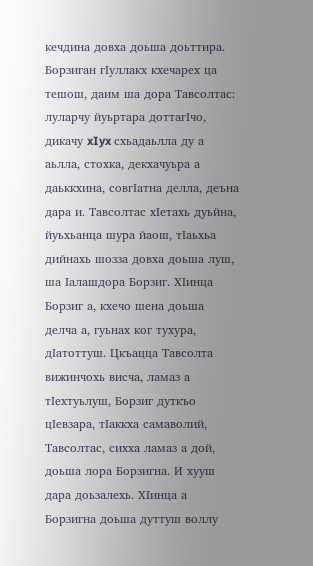кечдина довха доьша доьттира. Борзиган гIуллакх кхечарех ца тешош, даим ша дора Тавсолтас: луларчу йуьртара доттагIчо, дикачу xIyx схьадаьлла ду а аьлла, стохка, декхачуьра а даьккхина, совгIатна делла, деъна дара и. Тавсолтас хIетахь дуьйна, йуьхьанца шура йаош, тIаьхьа дийнахь шозза довха доьша луш, ша Iалашдора Борзиг. ХIинца Борзиг а, кхечо шена доьша делча а, гуьнах ког тухура, дIатоттуш. Цкъацца Тавсолта вижинчохь висча, ламаз а тIехтуьлуш, Борзиг дуткъо цIевзара, тIаккха самаволий, Тавсолтас, сихха ламаз а дой, доьша лора Борзигна. И хууш дара доьзалехь. ХIинца а Борзигна доьша дуттуш воллу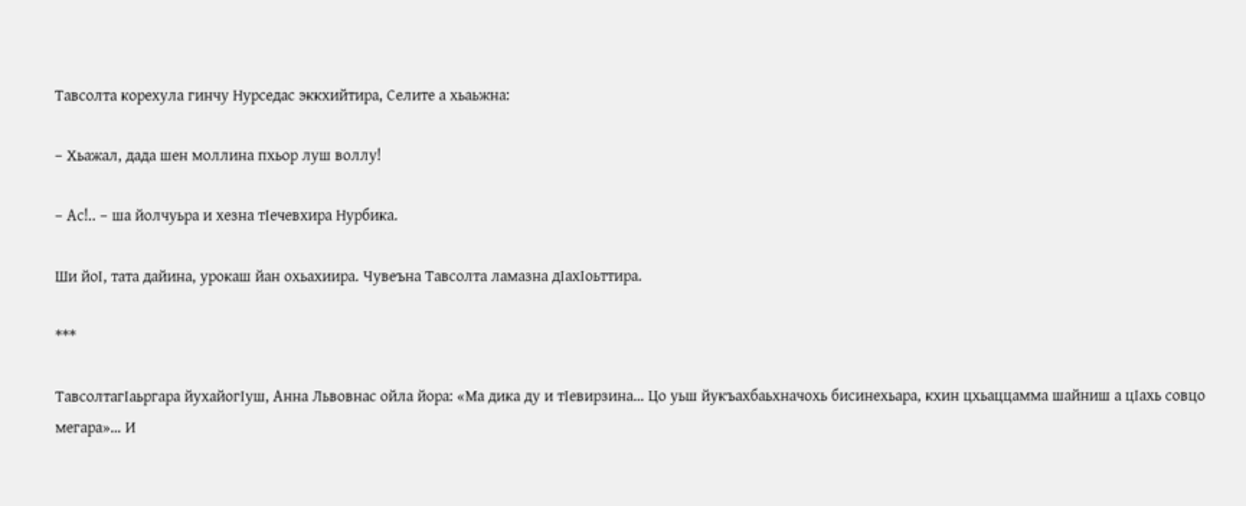Тавсолта корехула гинчу Нурседас эккхийтира, Селите а хьаьжна:

– Хьажал, дада шен моллина пхьор луш воллу!

– Ас!.. – ша йолчуьра и хезна тIечевхира Нурбика.

Ши йоI, тата дайина, урокаш йан охьахиира. Чувеъна Тавсолта ламазна дIахIоьттира.

***

ТавсолтагIаьргара йухайогIуш, Анна Львовнас ойла йора: «Ма дика ду и тIевирзина… Цо уьш йукъахбаьхначохь бисинехьара, кхин цхьаццамма шайниш а цIахь совцо мегара»… И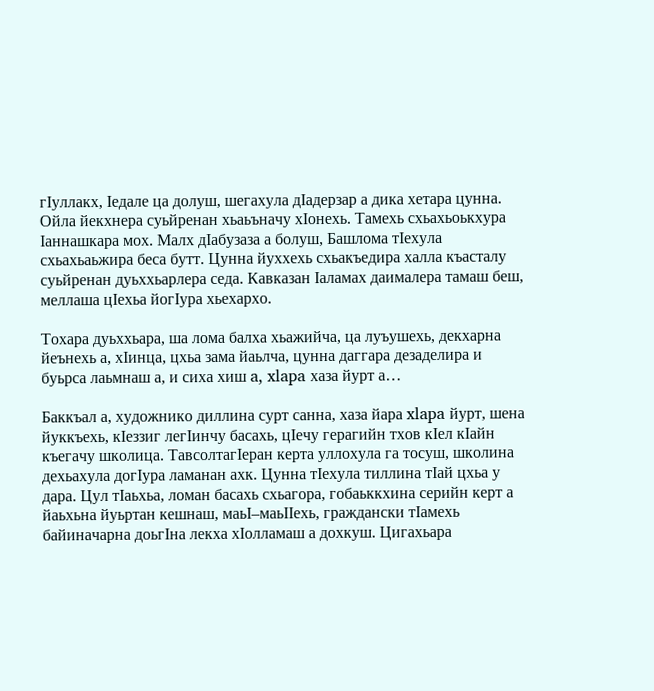гIуллакх, Iедале ца долуш, шегахула дIадерзар а дика хетара цунна. Ойла йекхнера суьйренан хьаьъначу хIонехь. Тамехь схьахьоькхура Iаннашкара мох. Малх дIабузаза а болуш, Башлома тIехула схьахьаьжира беса бутт. Цунна йуххехь схьакъедира халла къасталу суьйренан дуьххьарлера седа. Кавказан Iаламах даималера тамаш беш, меллаша цIехьа йогIура хьехархо.

Тохара дуьххьара, ша лома балха хьажийча, ца луъушехь, декхарна йеънехь а, хIинца, цхьа зама йаьлча, цунна даггара дезаделира и буьрса лаьмнаш а, и сиха хиш a, xlapa хаза йурт а…

Баккъал а, художнико диллина сурт санна, хаза йара xlapa йурт, шена йуккъехь, кIеззиг легIинчу басахь, цIечу герагийн тхов кIел кIайн къегачу школица. ТавсолтагIеран керта уллохула га тосуш, школина дехьахула догIура ламанан ахк. Цунна тIехула тиллина тIай цхьа у дара. Цул тIаьхьа, ломан басахь схьагора, гобаьккхина серийн керт а йаьхьна йуьртан кешнаш, маьI–маьIIехь, граждански тIамехь байиначарна доьгIна лекха хIолламаш а дохкуш. Цигахьара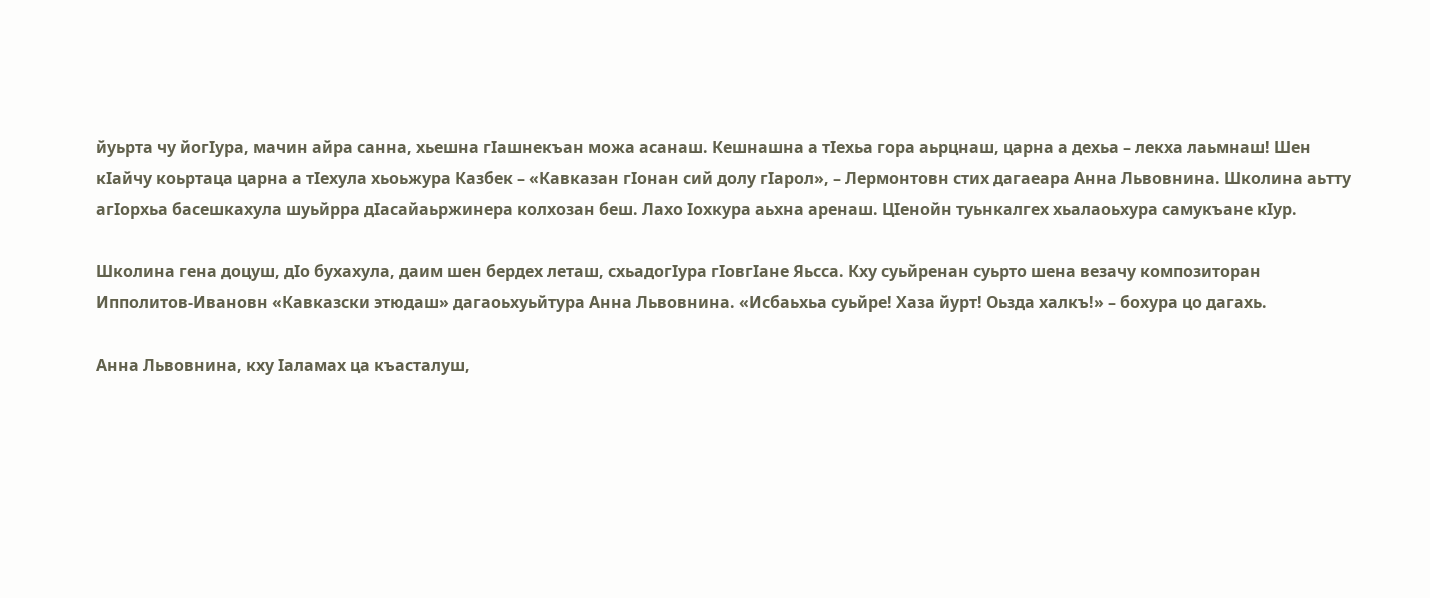йуьрта чу йогIура, мачин айра санна, хьешна гIашнекъан можа асанаш. Кешнашна а тIехьа гора аьрцнаш, царна а дехьа – лекха лаьмнаш! Шен кIайчу коьртаца царна а тIехула хьоьжура Казбек – «Кавказан гIонан сий долу гIарол», – Лермонтовн стих дагаеара Анна Львовнина. Школина аьтту агIорхьа басешкахула шуьйрра дIасайаьржинера колхозан беш. Лахо Iохкура аьхна аренаш. ЦIенойн туьнкалгех хьалаоьхура самукъане кIур.

Школина гена доцуш, дIо бухахула, даим шен бердех леташ, схьадогIура гIовгIане Яьсса. Кху суьйренан суьрто шена везачу композиторан Ипполитов-Ивановн «Кавказски этюдаш» дагаоьхуьйтура Анна Львовнина. «Исбаьхьа суьйре! Хаза йурт! Оьзда халкъ!» – бохура цо дагахь.

Анна Львовнина, кху Iаламах ца къасталуш,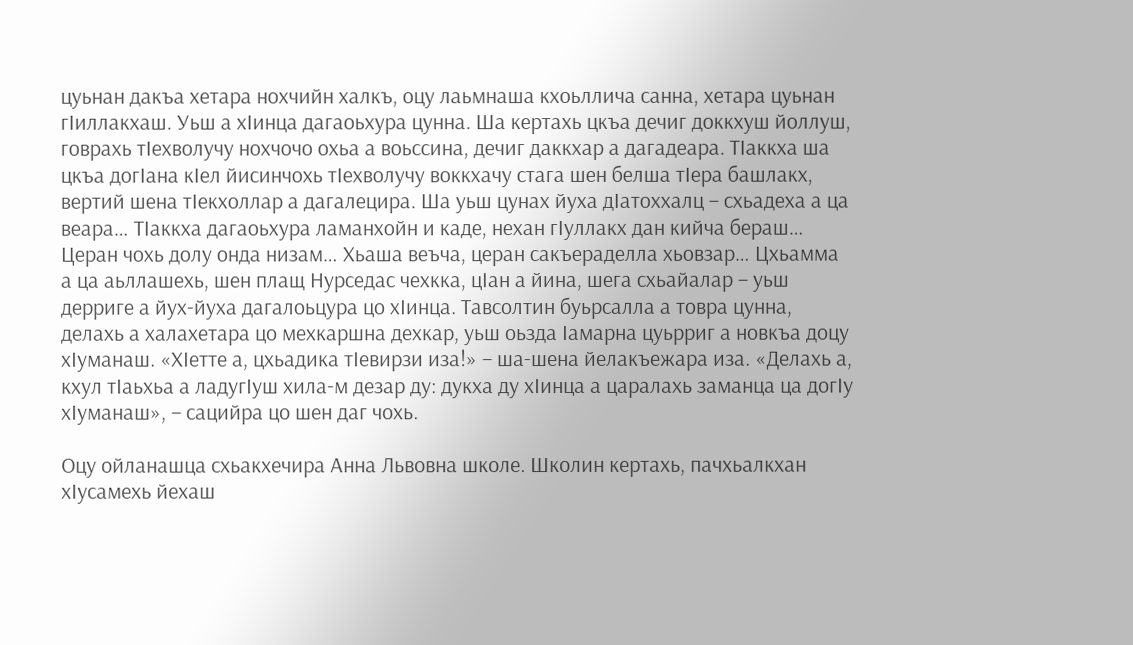цуьнан дакъа хетара нохчийн халкъ, оцу лаьмнаша кхоьллича санна, хетара цуьнан гIиллакхаш. Уьш а хIинца дагаоьхура цунна. Ша кертахь цкъа дечиг доккхуш йоллуш, говрахь тIехволучу нохчочо охьа а воьссина, дечиг даккхар а дагадеара. ТIаккха ша цкъа догIана кIел йисинчохь тIехволучу воккхачу стага шен белша тIера башлакх, вертий шена тIекхоллар а дагалецира. Ша уьш цунах йуха дIатоххалц – схьадеха а ца веара… ТIаккха дагаоьхура ламанхойн и каде, нехан гIуллакх дан кийча бераш… Церан чохь долу онда низам… Хьаша веъча, церан сакъераделла хьовзар… Цхьамма а ца аьллашехь, шен плащ Нурседас чехкка, цIан а йина, шега схьайалар – уьш дерриге а йух-йуха дагалоьцура цо хIинца. Тавсолтин буьрсалла а товра цунна, делахь а халахетара цо мехкаршна дехкар, уьш оьзда Iамарна цуьрриг а новкъа доцу хIуманаш. «ХIетте а, цхьадика тIевирзи иза!» – ша-шена йелакъежара иза. «Делахь а, кхул тIаьхьа а ладугIуш хила-м дезар ду: дукха ду хIинца а царалахь заманца ца догIу хIуманаш», – сацийра цо шен даг чохь.

Оцу ойланашца схьакхечира Анна Львовна школе. Школин кертахь, пачхьалкхан хIусамехь йехаш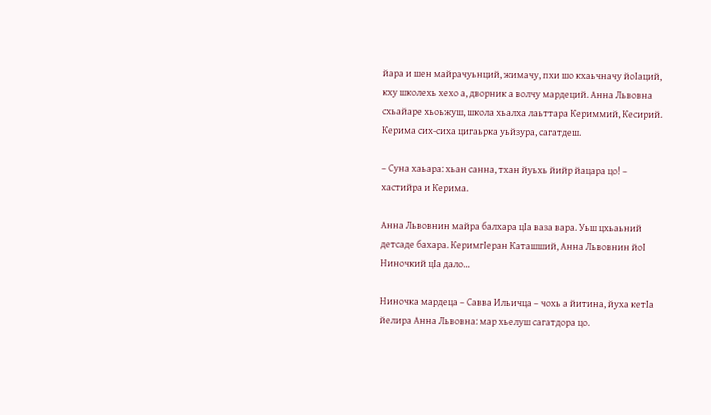йара и шен майрачуьнций, жимачу, пхи шо кхаьчначу йоIаций, кху школехь хехо а, дворник а волчу мардеций. Анна Львовна схьайаре хьоьжуш, школа хьалха лаьттара Кериммий, Кесирий. Керима сих-сиха цигаьрка уьйзура, сагатдеш.

– Суна хаьара: хьан санна, тхан йуьхь йийр йацара цо! – хастийра и Керима.

Анна Львовнин майра балхара цIа ваза вара. Уьш цхьаьний детсаде бахара. КеримгIеран Каташший, Анна Львовнин йоI Ниночкий цIа дало…

Ниночка мардеца – Савва Ильичца – чохь а йитина, йуха кетIа йелира Анна Львовна: мар хьелуш сагатдора цо.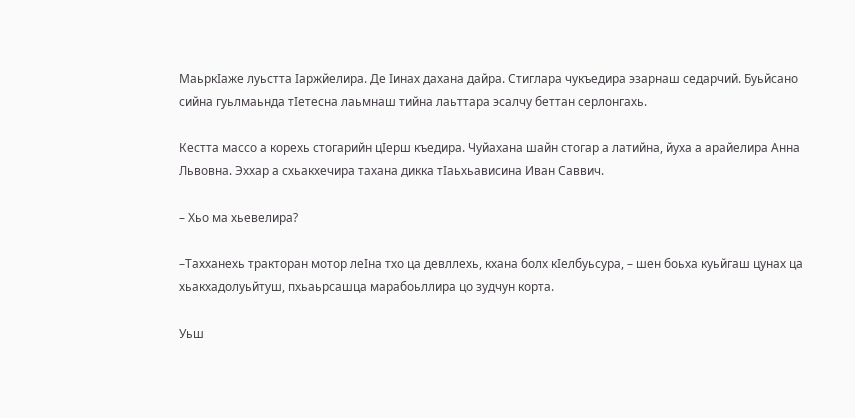МаьркIаже луьстта Iаржйелира. Де Iинах дахана дайра. Стиглара чукъедира эзарнаш седарчий. Буьйсано сийна гуьлмаьнда тIетесна лаьмнаш тийна лаьттара эсалчу беттан серлонгахь.

Кестта массо а корехь стогарийн цIерш къедира. Чуйахана шайн стогар а латийна, йуха а арайелира Анна Львовна. Эххар а схьакхечира тахана дикка тIаьхьависина Иван Саввич.

– Хьо ма хьевелира?

–Тахханехь тракторан мотор леIна тхо ца девллехь, кхана болх кIелбуьсура, – шен боьха куьйгаш цунах ца хьакхадолуьйтуш, пхьаьрсашца марабоьллира цо зудчун корта.

Уьш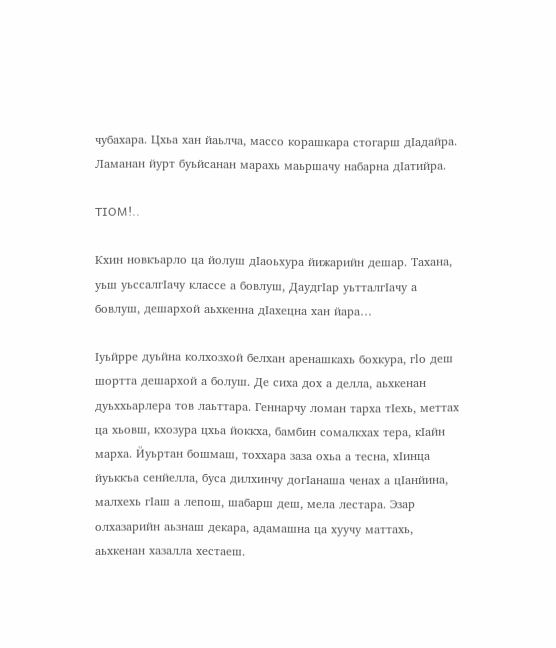чубахара. Цхьа хан йаьлча, массо корашкара стогарш дIадайра. Ламанан йурт буьйсанан марахь маьршачу набарна дIатийра.

TIOM!..

Кхин новкъарло ца йолуш дIаоьхура йижарийн дешар. Тахана, уьш уьссалгIачу классе а бовлуш, ДаудгIар уьтталгIачу а бовлуш, дешархой аьхкенна дIахецна хан йара…

Iуьйрре дуьйна колхозхой белхан аренашкахь бохкура, гlo деш шортта дешархой а болуш. Де сиха дох а делла, аьхкенан дуьххьарлера тов лаьттара. Геннарчу ломан тарха тIехь, меттах ца хьовш, кхозура цхьа йоккха, бамбин сомалкхах тера, кIайн марха. Йуьртан бошмаш, тоххара заза охьа а тесна, хIинца йуьккъа сенйелла, буса дилхинчу догIанаша ченах а цIанйина, малхехь гIаш а лепош, шабарш деш, мела лестара. Эзар олхазарийн аьзнаш декара, адамашна ца хуучу маттахь, аьхкенан хазалла хестаеш.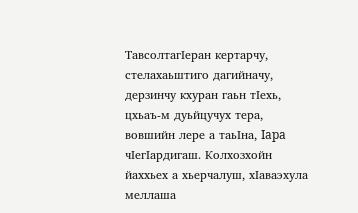ТавсолтагIеран кертарчу, стелахаьштиго дагийначу, дерзинчу кхуран гаьн тIехь, цхьаъ-м дуьйцучух тера, вовшийн лере а таьIна, Iapa чIегIардигаш. Колхозхойн йаххьех а хьерчалуш, хIаваэхула меллаша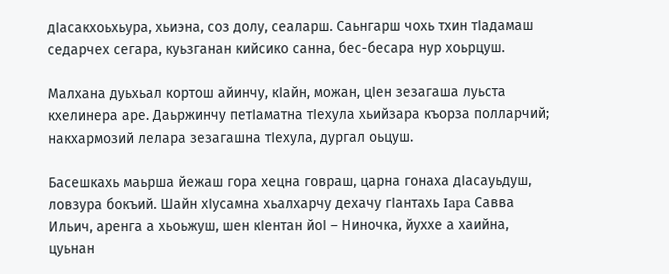дIасакхоьхьура, хьиэна, соз долу, сеаларш. Саьнгарш чохь тхин тIадамаш седарчех сегара, куьзганан кийсико санна, бес-бесара нур хоьрцуш.

Малхана дуьхьал кортош айинчу, кIайн, можан, цIен зезагаша луьста кхелинера аре. Даьржинчу петIаматна тIехула хьийзара къорза полларчий; накхармозий лелара зезагашна тIехула, дургал оьцуш.

Басешкахь маьрша йежаш гора хецна говраш, царна гонаха дIасауьдуш, ловзура бокъий. Шайн хIусамна хьалхарчу дехачу гIантахь Iapa Савва Ильич, аренга а хьоьжуш, шен кIентан йоI – Ниночка, йуххе а хаийна, цуьнан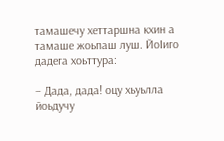тамашечу хеттаршна кхин а тамаше жоьпаш луш. ЙоIиго дадега хоьттура:

– Дада, дада! оцу хьуьлла йоьдучу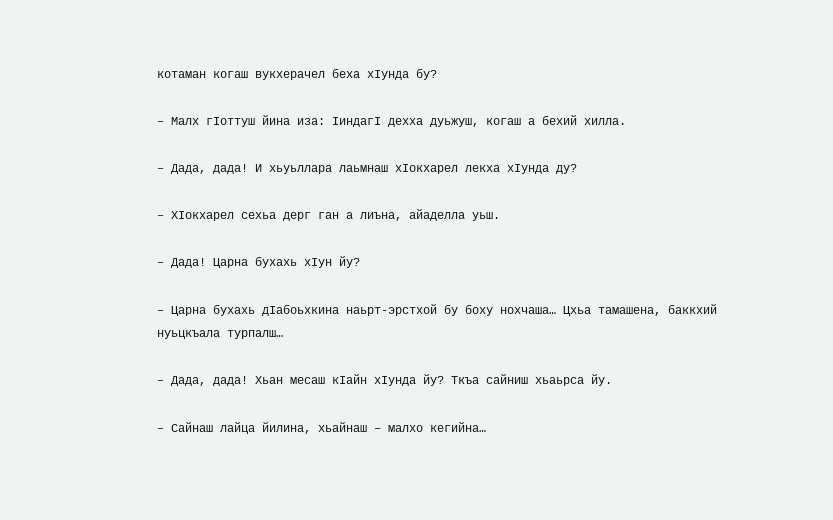котаман когаш вукхерачел беха хIунда бу?

– Малх гIоттуш йина иза: IиндагI дехха дуьжуш, когаш а бехий хилла.

– Дада, дада! И хьуьллара лаьмнаш хIокхарел лекха хIунда ду?

– ХIокхарел сехьа дерг ган а лиъна, айаделла уьш.

– Дада! Царна бухахь хIун йу?

– Царна бухахь дIабоьхкина наьрт-эрстхой бу боху нохчаша… Цхьа тамашена, баккхий нуьцкъала турпалш…

– Дада, дада! Хьан месаш кIайн хIунда йу? Ткъа сайниш хьаьрса йу.

– Сайнаш лайца йилина, хьайнаш – малхо кегийна…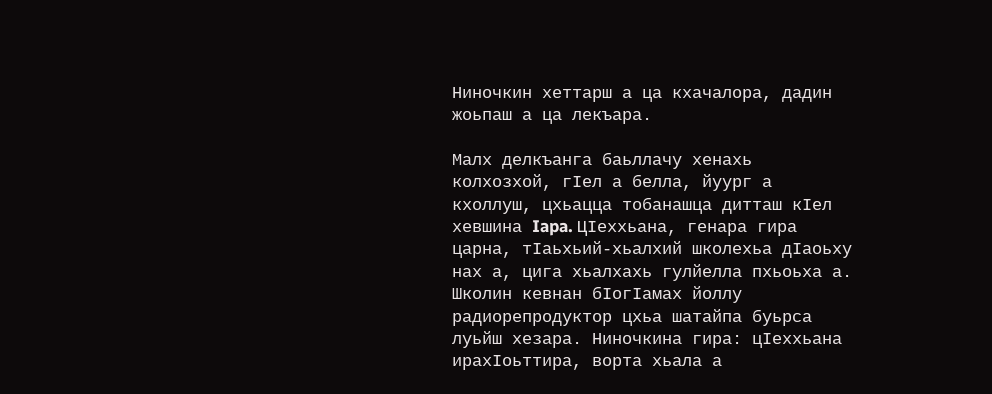Ниночкин хеттарш а ца кхачалора, дадин жоьпаш а ца лекъара.

Малх делкъанга баьллачу хенахь колхозхой, гIел а белла, йуург а кхоллуш, цхьацца тобанашца дитташ кIел хевшина Iapa. ЦIеххьана, генара гира царна, тIаьхьий-хьалхий школехьа дIаоьху нах а, цига хьалхахь гулйелла пхьоьха а. Школин кевнан бIогIамах йоллу радиорепродуктор цхьа шатайпа буьрса луьйш хезара. Ниночкина гира: цIеххьана ирахIоьттира, ворта хьала а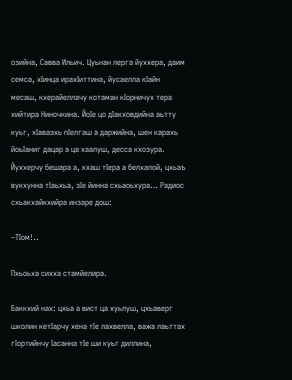озийна, Савва Ильич. Цуьнан лерга йуххера, даим семса, хIинца ирахIиттина, йусаелла кIайн месаш, кхерайеллачу котаман кIорничух тера хийтира Ниночкина. ЙоIе цо дIакховдийна аьтту куьг, хIаваэхь пIелгаш а даржийна, шен карахь йоьIаниг дацар а ца хаалуш, десса кхозура. Йуххерчу бешара а, кхаш тIера а белхалой, цхьаъ вукхунна тIаьхьа, зIе йинна схьаоьхура… Радиос схьакхайкхийра инзаре дош:

–ТIом!..

Пхьоьха сихха стамйелира.

Баккхий нах: цхьа а вист ца хуьлуш, цхьаверг школин кетIарчу хена тIе лахвелла, важа лаьттах гIортийнчу Iасанна тIе ши куьг диллина,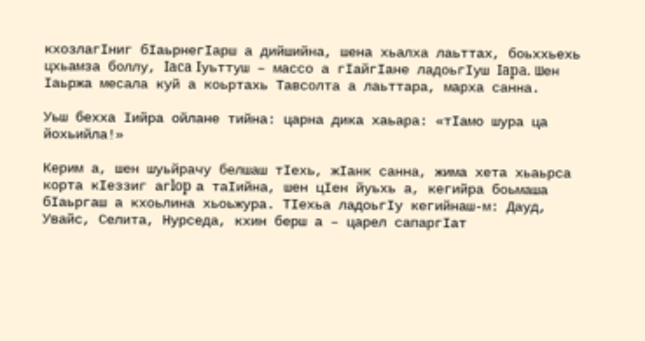кхозлагIниг бIаьрнегIарш а дийшийна, шена хьалха лаьттах, боьххьехь цхьамза боллу, Iaca Iуьттуш – массо а гIайгIане ладоьгIуш Iapa. Шен Iаьржа месала куй а коьртахь Тавсолта а лаьттара, марха санна.

Уьш бехха Iийра ойлане тийна: царна дика хаьара: «тIамо шура ца йохьийла!»

Керим а, шен шуьйрачу белшаш тIехь, жIанк санна, жима хета хьаьрса корта кIеззиг aгlop а таIийна, шен цIен йуьхь а, кегийра боьмаша бIаьргаш а кхоьлина хьоьжура. ТIехьа ладоьгIу кегийнаш-м: Дауд, Увайс, Селита, Нурседа, кхин берш а – царел сапаргIат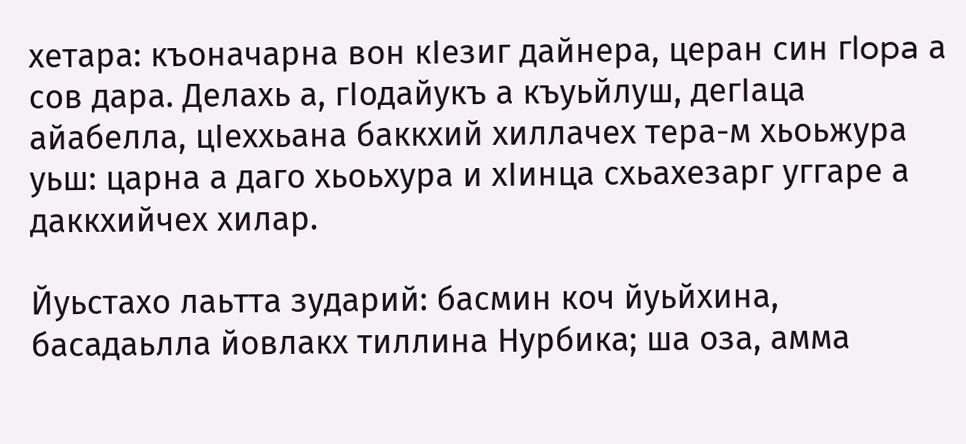хетара: къоначарна вон кIезиг дайнера, церан син гlopa а сов дара. Делахь а, гIодайукъ а къуьйлуш, дегIаца айабелла, цIеххьана баккхий хиллачех тера-м хьоьжура уьш: царна а даго хьоьхура и хIинца схьахезарг уггаре а даккхийчех хилар.

Йуьстахо лаьтта зударий: басмин коч йуьйхина, басадаьлла йовлакх тиллина Нурбика; ша оза, амма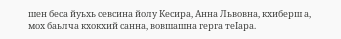шен беса йуьхь севсина йолу Кесира, Анна Львовна, кхиберш а, мох баьлча кхокхий санна, вовшашна герга теIара.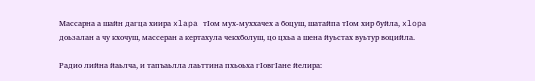Массарна а шайн дагца хиира xlapa тIом мух-муххачех а боцуш, шатайпа тIом хир буйла, xlopа доьзалан а чу кхочуш, массеран а кертахула чекхболуш, цо цхьа а шена йуьстах вуьтур воцийла.

Радио лийна йаьлча, и тапъаьлла лаьттина пхьоьха гIовгIане йелира: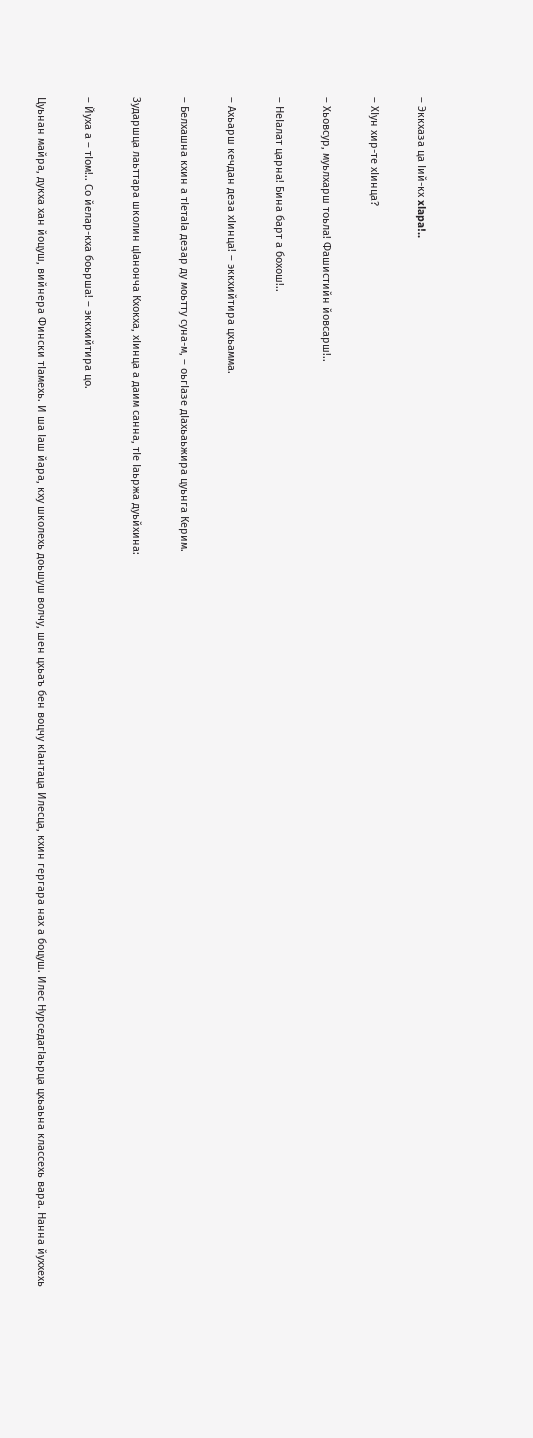– Эккхаза ца Iий-кх xlapa!..

– ХIун хир-те хIинца?

– Хьовсур, муьлхарш тоьла! Фашистийн йовсарш!..

– НеIалат царна! Бина барт а бохош!..

– Ахьарш кечдан деза хIинца! – эккхийтира цхьамма.

– Белхашна кхин а тIетаIа дезар ду моьтту суна-м, – оьгIазе дIахьаьжира цуьнга Керим.

Зударшца лаьттара школин цIанонча Кхокха, хIинца а даим санна, тIе Iаьржа дуьйхина:

– Йуха а – тIом!.. Со йелар-кха боьрша! – эккхийтира цо.

Цуьнан майра, дукха хан йоцуш, вийнера Фински тIамехь. И ша Iаш йара, кху школехь доьшуш волчу, шен цхьаъ бен воцчу кIантаца Илесца, кхин гергара нах а боцуш. Илес НурседагIаьрца цхьаьна классехь вара. Нанна йуххехь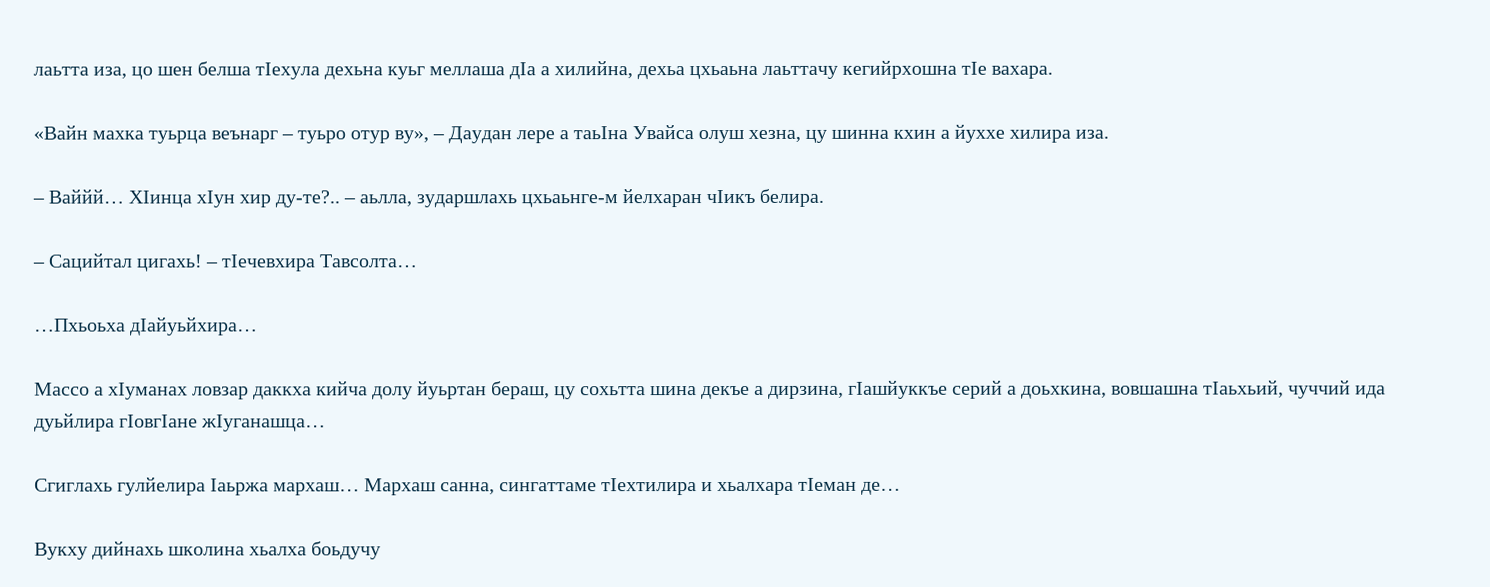лаьтта иза, цо шен белша тIехула дехьна куьг меллаша дIа а хилийна, дехьа цхьаьна лаьттачу кегийрхошна тIе вахара.

«Вайн махка туьрца веънарг – туьро отур ву», – Даудан лере а таьIна Увайса олуш хезна, цу шинна кхин а йуххе хилира иза.

– Ваййй… ХIинца хIун хир ду-те?.. – аьлла, зударшлахь цхьаьнге-м йелхаран чIикъ белира.

– Сацийтал цигахь! – тIечевхира Тавсолта…

…Пхьоьха дIайуьйхира…

Массо а хIуманах ловзар даккха кийча долу йуьртан бераш, цу сохьтта шина декъе а дирзина, гIашйуккъе серий а доьхкина, вовшашна тIаьхьий, чуччий ида дуьйлира гIовгIане жIуганашца…

Сгиглахь гулйелира Iаьржа мархаш… Мархаш санна, сингаттаме тIехтилира и хьалхара тIеман де…

Вукху дийнахь школина хьалха боьдучу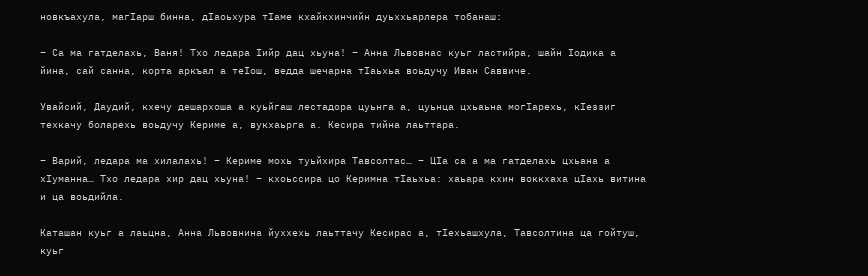новкъахула, магIарш бинна, дIаоьхура тIаме кхайкхинчийн дуьххьарлера тобанаш:

– Са ма гатделахь, Ваня! Тхо ледара Iийр дац хьуна! – Анна Львовнас куьг ластийра, шайн Iодика а йина, сай санна, корта аркъал а теIош, ведда шечарна тIаьхьа воьдучу Иван Саввиче.

Увайсий, Даудий, кхечу дешархоша а куьйгаш лестадора цуьнга а, цуьнца цхьаьна могIарехь, кIеззиг техкачу боларехь воьдучу Кериме а, вукхаьрга а. Кесира тийна лаьттара.

– Варий, ледара ма хилалахь! – Кериме мохь туьйхира Тавсолтас… – ЦIа са а ма гатделахь цхьана а хIуманна… Тхо ледара хир дац хьуна! – кхоьссира цо Керимна тIаьхьа: хаьара кхин воккхаха цIахь витина и ца воьдийла.

Каташан куьг а лаьцна, Анна Львовнина йуххехь лаьттачу Кесирас а, тIехьашхула, Тавсолтина ца гойтуш, куьг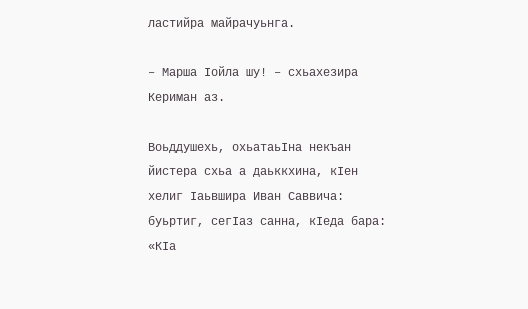ластийра майрачуьнга.

– Марша Iойла шу! – схьахезира Кериман аз.

Воьддушехь, охьатаьIна некъан йистера схьа а даьккхина, кIен хелиг Iаьвшира Иван Саввича: буьртиг, сегIаз санна, кIеда бара: «КIа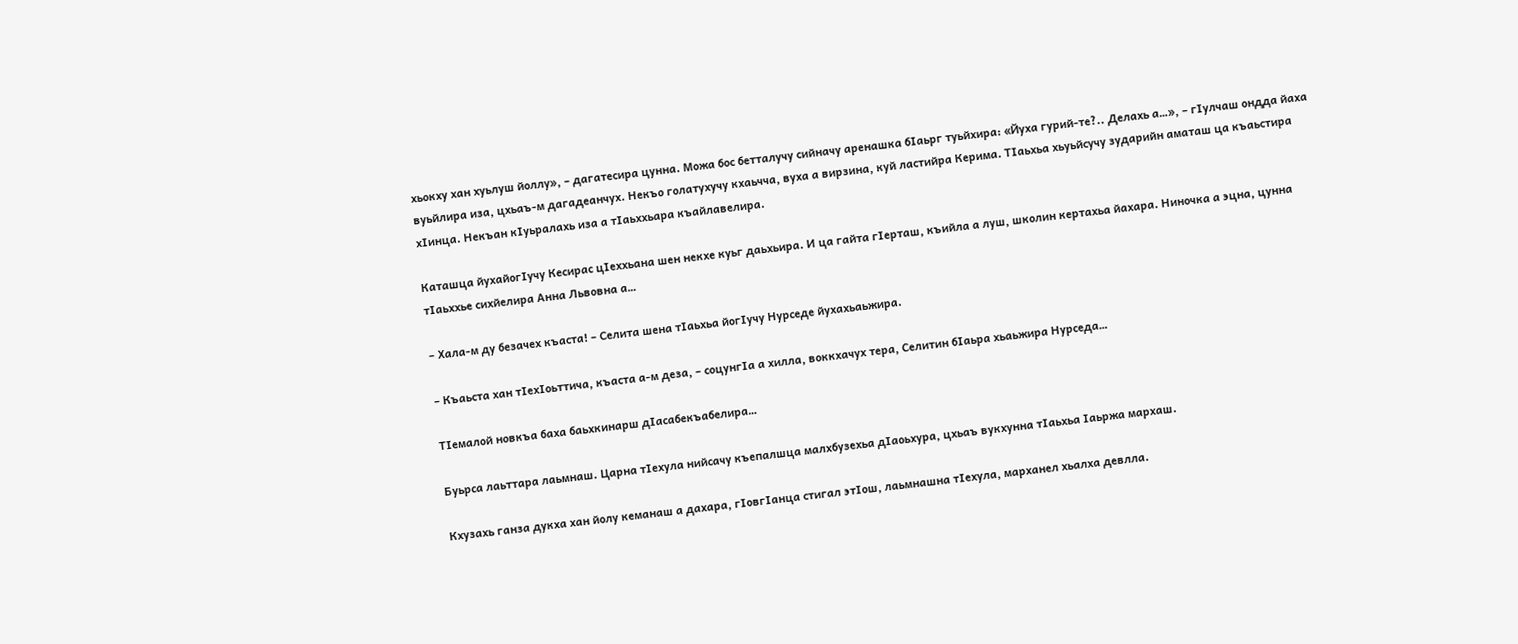хьокху хан хуьлуш йоллу», – дагатесира цунна. Можа бос бетталучу сийначу аренашка бIаьрг туьйхира: «Йуха гурий-те?.. Делахь а…», – гIулчаш ондда йаха вуьйлира иза, цхьаъ-м дагадеанчух. Некъо голатухучу кхаьчча, вуха а вирзина, куй ластийра Керима. ТIаьхьа хьуьйсучу зударийн аматаш ца къаьстира хIинца. Некъан кIуьралахь иза а тIаьххьара къайлавелира.

Каташца йухайогIучу Кесирас цIеххьана шен некхе куьг даьхьира. И ца гайта гIерташ, къийла а луш, школин кертахьа йахара. Ниночка а эцна, цунна тIаьххье сихйелира Анна Львовна а…

– Хала-м ду безачех къаста! – Селита шена тIаьхьа йогIучу Нурседе йухахьаьжира.

– Къаьста хан тIехIоьттича, къаста а-м деза, – соцунгIа а хилла, воккхачух тера, Селитин бIаьра хьаьжира Нурседа…

ТIемалой новкъа баха баьхкинарш дIасабекъабелира…

Буьрса лаьттара лаьмнаш. Царна тIехула нийсачу къепалшца малхбузехьа дIаоьхура, цхьаъ вукхунна тIаьхьа Iаьржа мархаш.

Кхузахь ганза дукха хан йолу кеманаш а дахара, гIовгIанца стигал этIош, лаьмнашна тIехула, марханел хьалха девлла.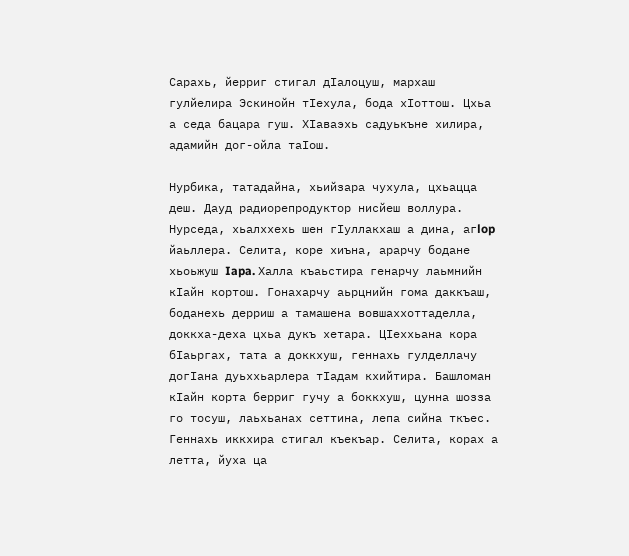Сарахь, йерриг стигал дIалоцуш, мархаш гулйелира Эскинойн тIехула, бода xIоттош. Цхьа а седа бацара гуш. ХIаваэхь садуькъне хилира, адамийн дог-ойла таIош.

Нурбика, татадайна, хьийзара чухула, цхьацца деш. Дауд радиорепродуктор нисйеш воллура. Нурседа, хьалххехь шен гIуллакхаш а дина, aгlop йаьллера. Селита, коре хиъна, арарчу бодане хьоьжуш Iapa. Халла къаьстира генарчу лаьмнийн кIайн кортош. Гонахарчу аьрцнийн гома даккъаш, боданехь дерриш а тамашена вовшаххоттаделла, доккха-деха цхьа дукъ хетара. ЦIеххьана кора бIаьргах, тата а доккхуш, геннахь гулделлачу догIана дуьххьарлера тIадам кхийтира. Башломан кIайн корта берриг гучу а боккхуш, цунна шозза го тосуш, лаьхьанах сеттина, лепа сийна ткъес. Геннахь иккхира стигал къекъар. Селита, корах а летта, йуха ца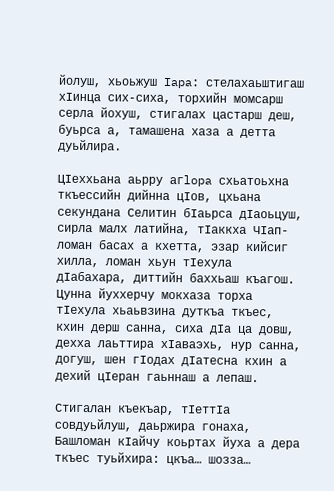йолуш, хьоьжуш Iapa: стелахаьштигаш хIинца сих-сиха, торхийн момсарш серла йохуш, стигалах цастарш деш, буьрса а, тамашена хаза а детта дуьйлира.

ЦIеххьана аьрру aгlopa схьатоьхна ткъессийн дийнна цIов, цхьана секундана Селитин бIаьрса дIаоьцуш, сирла малх латийна, тIаккха ЧIап-ломан басах а кхетта, эзар кийсиг хилла, ломан хьун тIехула дIабахара, диттийн баххьаш къагош. Цунна йуххерчу мокхаза торха тIехула хьаьвзина дуткъа ткъес, кхин дерш санна, сиха дIа ца довш, дехха лаьттира хIаваэхь, нур санна, догуш, шен гIодах дIатесна кхин а дехий цIеран гаьннаш а лепаш.

Стигалан къекъар, тIеттIа совдуьйлуш, даьржира гонаха, Башломан кIайчу коьртах йуха а дера ткъес туьйхира: цкъа… шозза…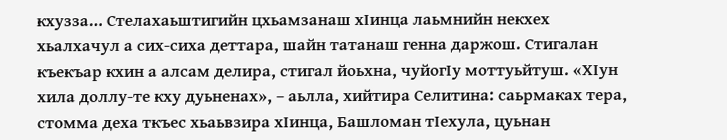кхузза… Стелахаьштигийн цхьамзанаш хIинца лаьмнийн некхех хьалхачул а сих-сиха деттара, шайн татанаш генна даржош. Стигалан къекъар кхин а алсам делира, стигал йоьхна, чуйогIу моттуьйтуш. «ХIун хила доллу-те кху дуьненах», – аьлла, хийтира Селитина: саьрмаках тера, стомма деха ткъес хьаьвзира хIинца, Башломан тIехула, цуьнан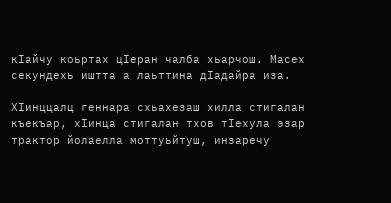кIайчу коьртах цIеран чалба хьарчош. Масех секундехь иштта а лаьттина дIадайра иза.

ХIинццалц геннара схьахезаш хилла стигалан къекъар, хIинца стигалан тхов тIехула эзар трактор йолаелла моттуьйтуш, инзаречу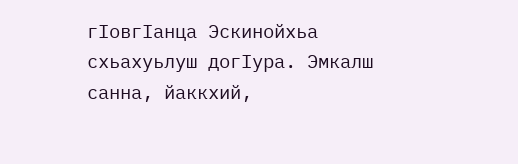гIовгIанца Эскинойхьа схьахуьлуш догIура. Эмкалш санна, йаккхий,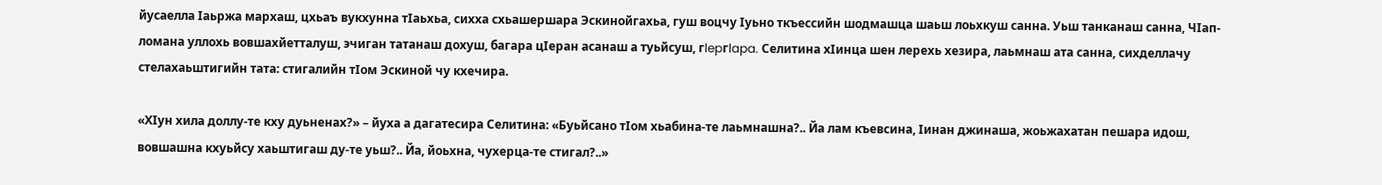йусаелла Iаьржа мархаш, цхьаъ вукхунна тIаьхьа, сихха схьашершара Эскинойгахьа, гуш воцчу Iуьно ткъессийн шодмашца шаьш лоьхкуш санна. Уьш танканаш санна, ЧIап-ломана уллохь вовшахйетталуш, эчиган татанаш дохуш, багара цIеран асанаш а туьйсуш, гlepгlapa. Селитина хIинца шен лерехь хезира, лаьмнаш ата санна, сихделлачу стелахаьштигийн тата: стигалийн тIом Эскиной чу кхечира.

«ХIун хила доллу-те кху дуьненах?» – йуха а дагатесира Селитина: «Буьйсано тIом хьабина-те лаьмнашна?.. Йа лам къевсина, Iинан джинаша, жоьжахатан пешара идош, вовшашна кхуьйсу хаьштигаш ду-те уьш?.. Йа, йоьхна, чухерца-те стигал?..»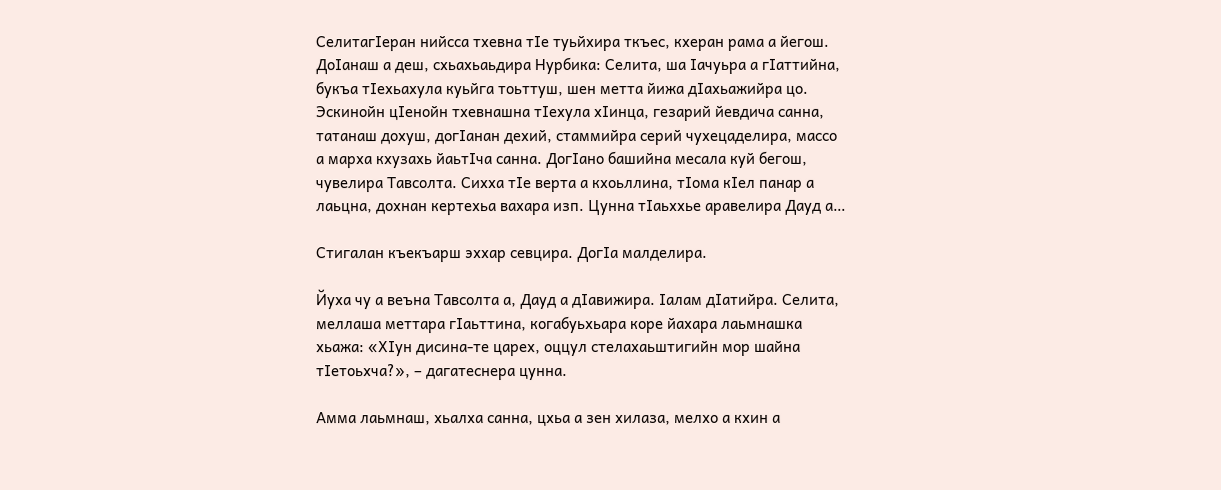СелитагIеран нийсса тхевна тIе туьйхира ткъес, кхеран рама а йегош. ДоIанаш а деш, схьахьаьдира Нурбика: Селита, ша Iачуьра а гIаттийна, букъа тIехьахула куьйга тоьттуш, шен метта йижа дIахьажийра цо. Эскинойн цIенойн тхевнашна тIехула хIинца, гезарий йевдича санна, татанаш дохуш, догIанан дехий, стаммийра серий чухецаделира, массо а марха кхузахь йаьтIча санна. ДогIано башийна месала куй бегош, чувелира Тавсолта. Сихха тIе верта а кхоьллина, тIома кIел панар а лаьцна, дохнан кертехьа вахара изп. Цунна тIаьххье аравелира Дауд а…

Стигалан къекъарш эххар севцира. ДогIа малделира.

Йуха чу а веъна Тавсолта а, Дауд а дIавижира. Iалам дIатийра. Селита, меллаша меттара гIаьттина, когабуьхьара коре йахара лаьмнашка хьажа: «ХIун дисина-те царех, оццул стелахаьштигийн мор шайна тIетоьхча?», – дагатеснера цунна.

Амма лаьмнаш, хьалха санна, цхьа а зен хилаза, мелхо а кхин а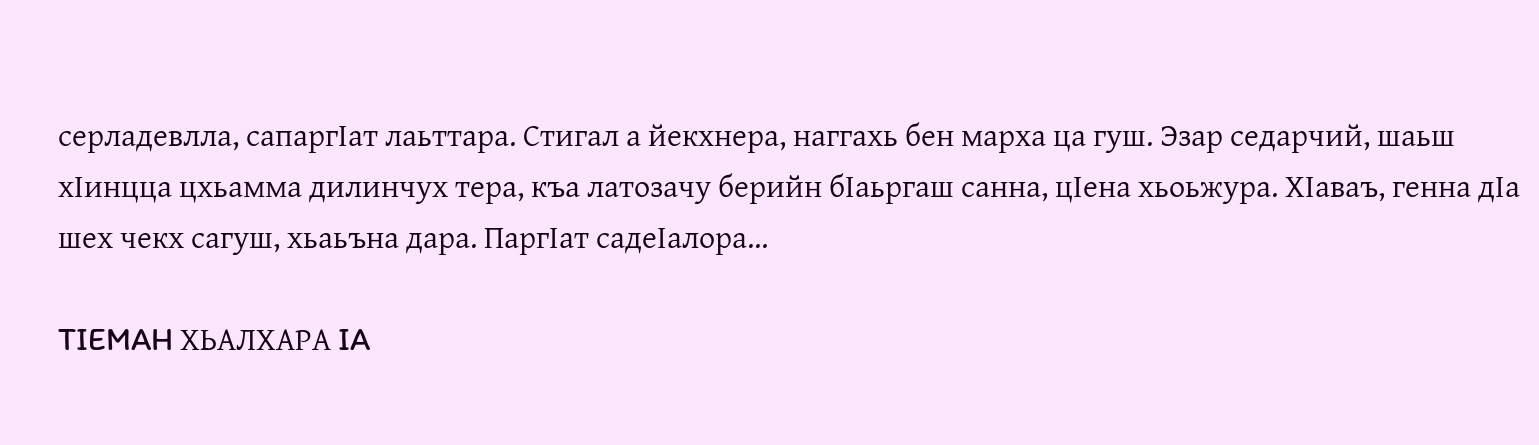серладевлла, сапаргIат лаьттара. Стигал а йекхнера, наггахь бен марха ца гуш. Эзар седарчий, шаьш хIинцца цхьамма дилинчух тера, къа латозачу берийн бIаьргаш санна, цIена хьоьжура. ХIаваъ, генна дIа шех чекх сагуш, хьаьъна дара. ПаргIат садеIалора…

TIEMAH ХЬАЛХАРА IA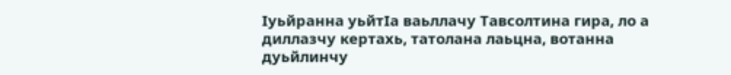Iуьйранна уьйтIа ваьллачу Тавсолтина гира, ло а диллазчу кертахь, татолана лаьцна, вотанна дуьйлинчу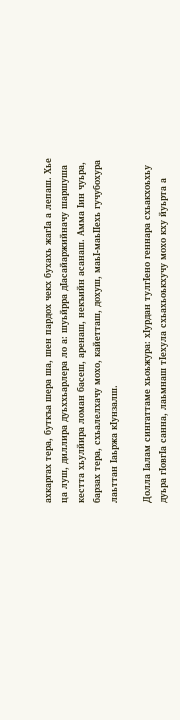ахкаргах тера, буткъа шера ша, шен пардох чекх бухахь жагIа а лепаш. Хье ца луш, диллира дуьххьарлера ло а: шуьйрра дIасайаржийначу шаршуша кестта хьулйира ломан басеш, аренаш, некъийн асанаш. Амма Iин чуьра, барзах тера, схьалелхачу мохо, кайетташ, дохуш, маьI-маьIIехь гучубохура лаьттан Iаьржа кIунзалш.

Долла Iалам сингаттаме хьоьжура: хIурдан тулгIено геннара схьакхоьхьу дуьра гIовгIа санна, лаьмнаш тIехула схьахьоькхучу мохо кху йуьрта а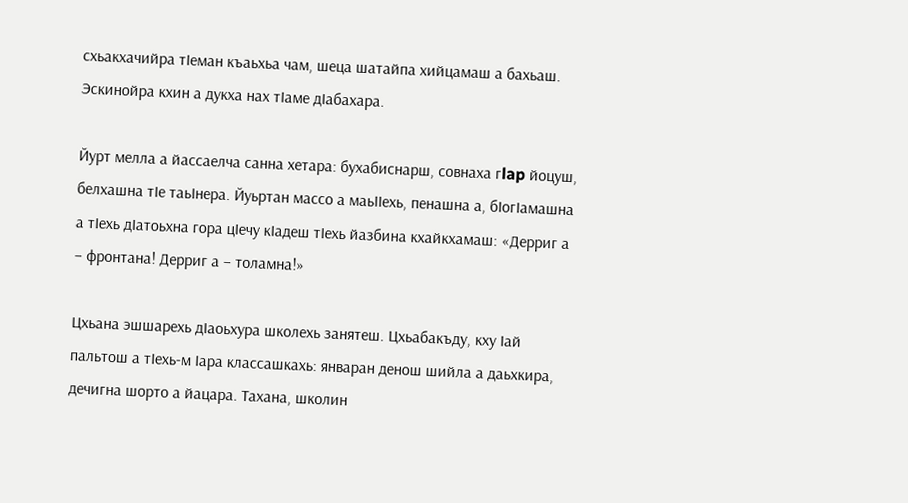схьакхачийра тIеман къаьхьа чам, шеца шатайпа хийцамаш а бахьаш. Эскинойра кхин а дукха нах тIаме дIабахара.

Йурт мелла а йассаелча санна хетара: бухабиснарш, совнаха гlap йоцуш, белхашна тIе таьIнера. Йуьртан массо а маьIIехь, пенашна а, бIогIамашна а тIехь дIатоьхна гора цIечу кIадеш тIехь йазбина кхайкхамаш: «Дерриг а – фронтана! Дерриг а – толамна!»

Цхьана эшшарехь дIаоьхура школехь занятеш. Цхьабакъду, кху Iай пальтош а тIехь-м Iара классашкахь: январан денош шийла а даьхкира, дечигна шорто а йацара. Тахана, школин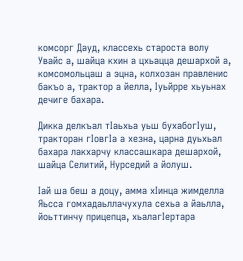комсорг Дауд, классехь староста волу Увайс а, шайца кхин а цхьацца дешархой а, комсомольцаш а эцна, колхозан правленис бакъо а, трактор а йелла, Iуьйрре хьуьнах дечиге бахара.

Дикка делкъал тIаьхьа уьш бухабогIуш, тракторан гIовгIа а хезна, царна дуьхьал бахара лакхарчу классашкара дешархой, шайца Селитий, Нурседий а йолуш.

Iай ша беш а доцу, амма хIинца жимделла Яьсса гомхадаьллачухула сехьа а йаьлла, йоьттинчу прицепца, хьалагIертара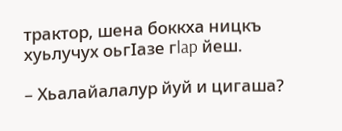трактор, шена боккха ницкъ хуьлучух оьгIазе гlap йеш.

– Хьалайалалур йуй и цигаша?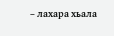– лахара хьала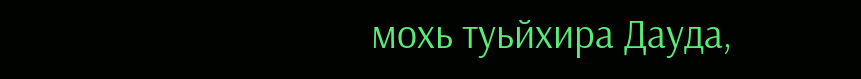мохь туьйхира Дауда,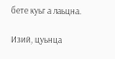бете куьг а лаьцна.

Изий, цуьнца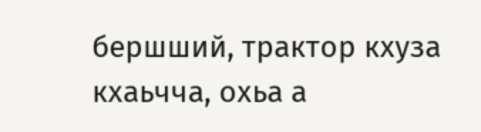бершший, трактор кхуза кхаьчча, охьа а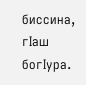биссина, гIаш богIура.